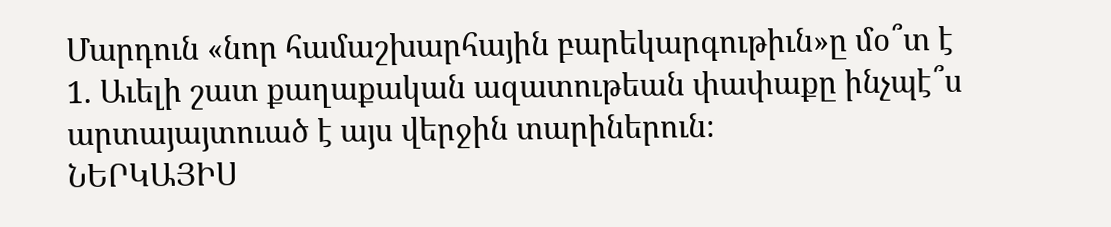Մարդուն «նոր համաշխարհային բարեկարգութիւն»ը մօ՞տ է
1. Աւելի շատ քաղաքական ազատութեան փափաքը ինչպէ՞ս արտայայտուած է այս վերջին տարիներուն։
ՆԵՐԿԱՅԻՍ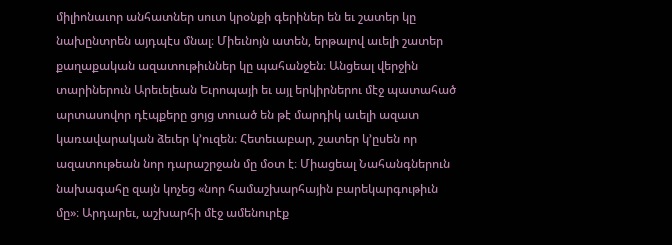միլիոնաւոր անհատներ սուտ կրօնքի գերիներ են եւ շատեր կը նախընտրեն այդպէս մնալ։ Միեւնոյն ատեն, երթալով աւելի շատեր քաղաքական ազատութիւններ կը պահանջեն։ Անցեալ վերջին տարիներուն Արեւելեան Եւրոպայի եւ այլ երկիրներու մէջ պատահած արտասովոր դէպքերը ցոյց տուած են թէ մարդիկ աւելի ազատ կառավարական ձեւեր կ’ուզեն։ Հետեւաբար, շատեր կ’ըսեն որ ազատութեան նոր դարաշրջան մը մօտ է։ Միացեալ Նահանգներուն նախագահը զայն կոչեց «նոր համաշխարհային բարեկարգութիւն մը»։ Արդարեւ, աշխարհի մէջ ամենուրէք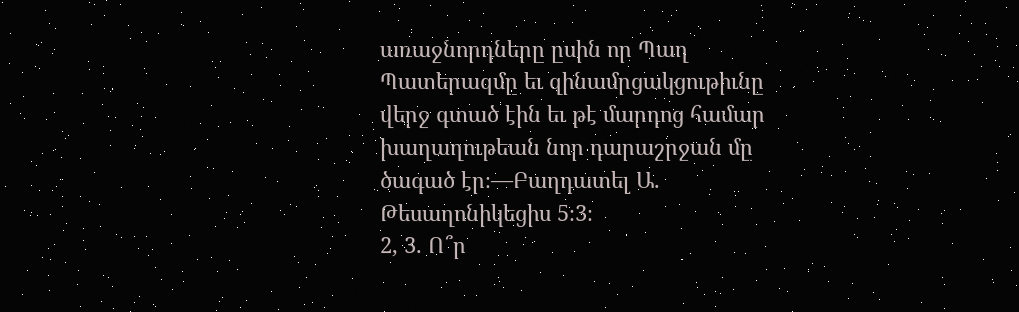առաջնորդները ըսին որ Պաղ Պատերազմը եւ զինամրցակցութիւնը վերջ գտած էին եւ թէ մարդոց համար խաղաղութեան նոր դարաշրջան մը ծագած էր։—Բաղդատել Ա. Թեսաղոնիկեցիս 5։3։
2, 3. Ո՞ր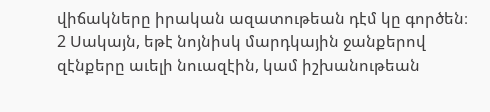վիճակները իրական ազատութեան դէմ կը գործեն։
2 Սակայն, եթէ նոյնիսկ մարդկային ջանքերով զէնքերը աւելի նուազէին, կամ իշխանութեան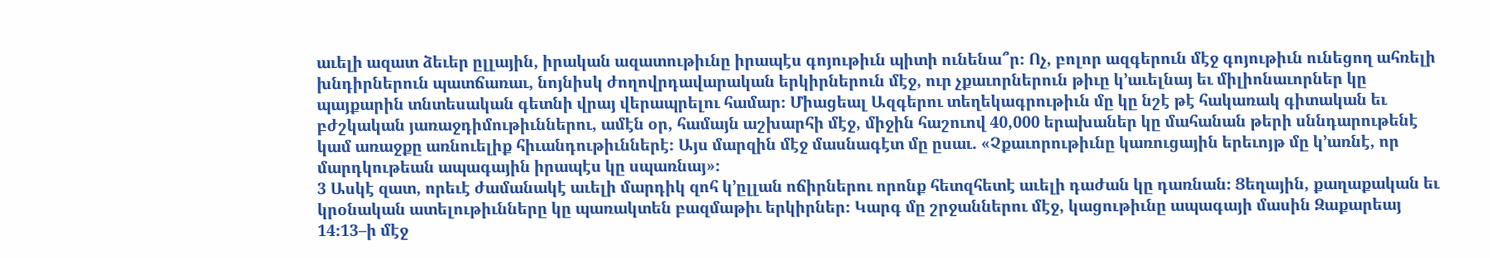աւելի ազատ ձեւեր ըլլային, իրական ազատութիւնը իրապէս գոյութիւն պիտի ունենա՞ր։ Ոչ, բոլոր ազգերուն մէջ գոյութիւն ունեցող ահռելի խնդիրներուն պատճառաւ, նոյնիսկ ժողովրդավարական երկիրներուն մէջ, ուր չքաւորներուն թիւը կ’աւելնայ եւ միլիոնաւորներ կը պայքարին տնտեսական գետնի վրայ վերապրելու համար։ Միացեալ Ազգերու տեղեկագրութիւն մը կը նշէ թէ հակառակ գիտական եւ բժշկական յառաջդիմութիւններու, ամէն օր, համայն աշխարհի մէջ, միջին հաշուով 40,000 երախաներ կը մահանան թերի սննդարութենէ կամ առաջքը առնուելիք հիւանդութիւններէ։ Այս մարզին մէջ մասնագէտ մը ըսաւ. «Չքաւորութիւնը կառուցային երեւոյթ մը կ’առնէ, որ մարդկութեան ապագային իրապէս կը սպառնայ»։
3 Ասկէ զատ, որեւէ ժամանակէ աւելի մարդիկ զոհ կ’ըլլան ոճիրներու որոնք հետզհետէ աւելի դաժան կը դառնան։ Ցեղային, քաղաքական եւ կրօնական ատելութիւնները կը պառակտեն բազմաթիւ երկիրներ։ Կարգ մը շրջաններու մէջ, կացութիւնը ապագայի մասին Զաքարեայ 14։13–ի մէջ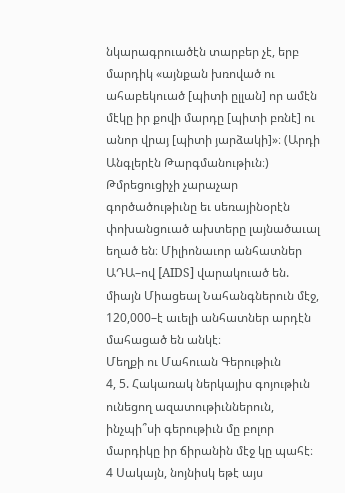նկարագրուածէն տարբեր չէ, երբ մարդիկ «այնքան խռոված ու ահաբեկուած [պիտի ըլլան] որ ամէն մէկը իր քովի մարդը [պիտի բռնէ] ու անոր վրայ [պիտի յարձակի]»։ (Արդի Անգլերէն Թարգմանութիւն։) Թմրեցուցիչի չարաչար գործածութիւնը եւ սեռայինօրէն փոխանցուած ախտերը լայնածաւալ եղած են։ Միլիոնաւոր անհատներ ԱԴԱ–ով [AIDS] վարակուած են. միայն Միացեալ Նահանգներուն մէջ, 120,000–է աւելի անհատներ արդէն մահացած են անկէ։
Մեղքի ու Մահուան Գերութիւն
4, 5. Հակառակ ներկայիս գոյութիւն ունեցող ազատութիւններուն, ինչպի՞սի գերութիւն մը բոլոր մարդիկը իր ճիրանին մէջ կը պահէ։
4 Սակայն, նոյնիսկ եթէ այս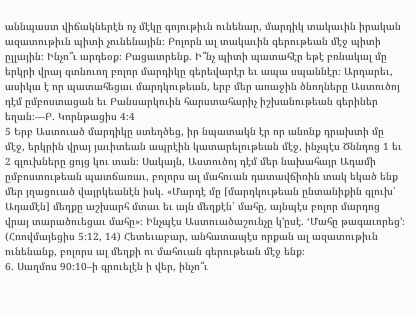աննպաստ վիճակներէն ոչ մէկը գոյութիւն ունենար, մարդիկ տակաւին իրական ազատութիւն պիտի չունենային։ Բոլորն ալ տակաւին գերութեան մէջ պիտի ըլլային։ Ինչո՞ւ արդեօք։ Բացատրենք. Ի՞նչ պիտի պատահէր եթէ բռնակալ մը երկրի վրայ գտնուող բոլոր մարդիկը գերեվարէր եւ ապա սպաննէր։ Արդարեւ, ասիկա է որ պատահեցաւ մարդկութեան, երբ մեր առաջին ծնողները Աստուծոյ դէմ ըմբոստացան եւ Բանսարկուին հարստահարիչ իշխանութեան գերիներ եղան։—Բ. Կորնթացիս 4։4
5 Երբ Աստուած մարդիկը ստեղծեց, իր նպատակն էր որ անոնք դրախտի մը մէջ, երկրին վրայ յաւիտեան ապրէին կատարելութեան մէջ, ինչպէս Ծննդոց 1 եւ 2 գլուխները ցոյց կու տան։ Սակայն, Աստուծոյ դէմ մեր նախահայր Ադամի ըմբոստութեան պատճառաւ, բոլորս ալ մահուան դատավճիռին տակ եկած ենք մեր յղացուած վայրկեանէն իսկ. «Մարդէ մը [մարդկութեան ընտանիքին գլուխ՝ Ադամէն] մեղքը աշխարհ մտաւ եւ այն մեղքէն՝ մահը, այնպէս բոլոր մարդոց վրայ տարածուեցաւ մահը»։ Ինչպէս Աստուածաշունչը կ’ըսէ. ‘Մահը թագաւորեց’։ (Հռովմայեցիս 5։12, 14) Հետեւաբար, անհատապէս որքան ալ ազատութիւն ունենանք, բոլորս ալ մեղքի ու մահուան գերութեան մէջ ենք։
6. Սաղմոս 90։10–ի գրուելէն ի վեր, ինչո՞ւ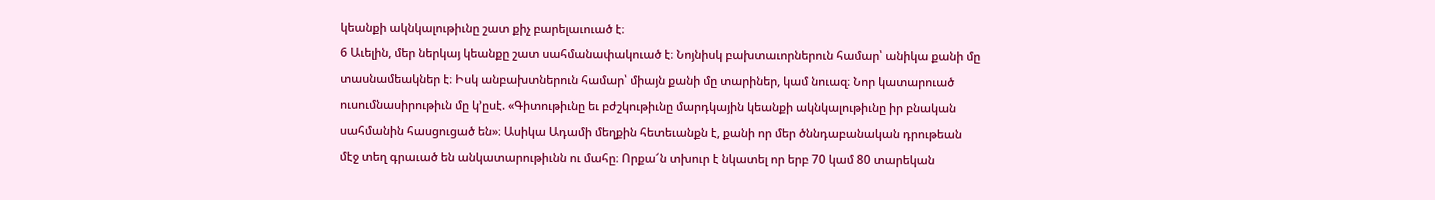կեանքի ակնկալութիւնը շատ քիչ բարելաւուած է։
6 Աւելին, մեր ներկայ կեանքը շատ սահմանափակուած է։ Նոյնիսկ բախտաւորներուն համար՝ անիկա քանի մը տասնամեակներ է։ Իսկ անբախտներուն համար՝ միայն քանի մը տարիներ, կամ նուազ։ Նոր կատարուած ուսումնասիրութիւն մը կ’ըսէ. «Գիտութիւնը եւ բժշկութիւնը մարդկային կեանքի ակնկալութիւնը իր բնական սահմանին հասցուցած են»։ Ասիկա Ադամի մեղքին հետեւանքն է, քանի որ մեր ծննդաբանական դրութեան մէջ տեղ գրաւած են անկատարութիւնն ու մահը։ Որքա՜ն տխուր է նկատել որ երբ 70 կամ 80 տարեկան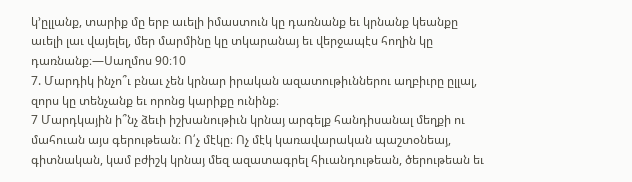կ’ըլլանք, տարիք մը երբ աւելի իմաստուն կը դառնանք եւ կրնանք կեանքը աւելի լաւ վայելել, մեր մարմինը կը տկարանայ եւ վերջապէս հողին կը դառնանք։—Սաղմոս 90։10
7. Մարդիկ ինչո՞ւ բնաւ չեն կրնար իրական ազատութիւններու աղբիւրը ըլլալ, զորս կը տենչանք եւ որոնց կարիքը ունինք։
7 Մարդկային ի՞նչ ձեւի իշխանութիւն կրնայ արգելք հանդիսանալ մեղքի ու մահուան այս գերութեան։ Ո՛չ մէկը։ Ոչ մէկ կառավարական պաշտօնեայ, գիտնական, կամ բժիշկ կրնայ մեզ ազատագրել հիւանդութեան, ծերութեան եւ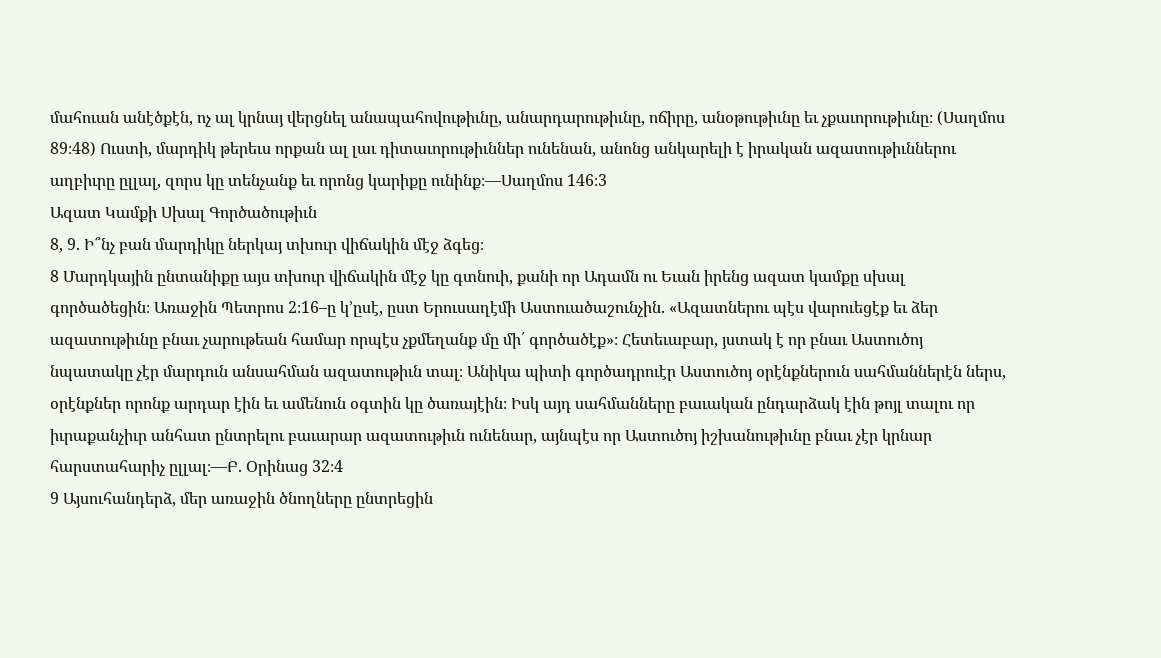մահուան անէծքէն, ոչ ալ կրնայ վերցնել անապահովութիւնը, անարդարութիւնը, ոճիրը, անօթութիւնը եւ չքաւորութիւնը։ (Սաղմոս 89։48) Ուստի, մարդիկ թերեւս որքան ալ լաւ դիտաւորութիւններ ունենան, անոնց անկարելի է իրական ազատութիւններու աղբիւրը ըլլալ, զորս կը տենչանք եւ որոնց կարիքը ունինք։—Սաղմոս 146։3
Ազատ Կամքի Սխալ Գործածութիւն
8, 9. Ի՞նչ բան մարդիկը ներկայ տխուր վիճակին մէջ ձգեց։
8 Մարդկային ընտանիքը այս տխուր վիճակին մէջ կը գտնուի, քանի որ Ադամն ու Եւան իրենց ազատ կամքը սխալ գործածեցին։ Առաջին Պետրոս 2։16–ը կ’ըսէ, ըստ Երուսաղէմի Աստուածաշունչին. «Ազատներու պէս վարուեցէք եւ ձեր ազատութիւնը բնաւ չարութեան համար որպէս չքմեղանք մը մի՛ գործածէք»։ Հետեւաբար, յստակ է որ բնաւ Աստուծոյ նպատակը չէր մարդուն անսահման ազատութիւն տալ։ Անիկա պիտի գործադրուէր Աստուծոյ օրէնքներուն սահմաններէն ներս, օրէնքներ որոնք արդար էին եւ ամենուն օգտին կը ծառայէին։ Իսկ այդ սահմանները բաւական ընդարձակ էին թոյլ տալու որ իւրաքանչիւր անհատ ընտրելու բաւարար ազատութիւն ունենար, այնպէս որ Աստուծոյ իշխանութիւնը բնաւ չէր կրնար հարստահարիչ ըլլալ։—Բ. Օրինաց 32։4
9 Այսուհանդերձ, մեր առաջին ծնողները ընտրեցին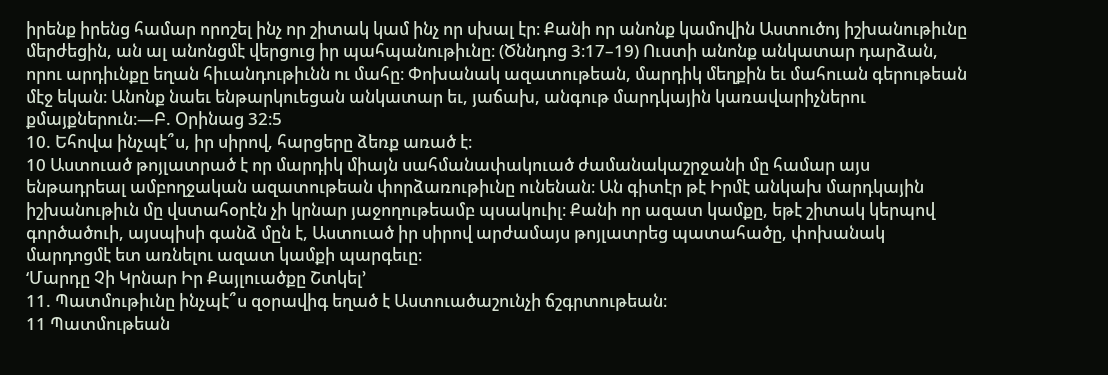իրենք իրենց համար որոշել ինչ որ շիտակ կամ ինչ որ սխալ էր։ Քանի որ անոնք կամովին Աստուծոյ իշխանութիւնը մերժեցին, ան ալ անոնցմէ վերցուց իր պահպանութիւնը։ (Ծննդոց 3։17–19) Ուստի անոնք անկատար դարձան, որու արդիւնքը եղան հիւանդութիւնն ու մահը։ Փոխանակ ազատութեան, մարդիկ մեղքին եւ մահուան գերութեան մէջ եկան։ Անոնք նաեւ ենթարկուեցան անկատար եւ, յաճախ, անգութ մարդկային կառավարիչներու քմայքներուն։—Բ. Օրինաց 32։5
10. Եհովա ինչպէ՞ս, իր սիրով, հարցերը ձեռք առած է։
10 Աստուած թոյլատրած է որ մարդիկ միայն սահմանափակուած ժամանակաշրջանի մը համար այս ենթադրեալ ամբողջական ազատութեան փորձառութիւնը ունենան։ Ան գիտէր թէ Իրմէ անկախ մարդկային իշխանութիւն մը վստահօրէն չի կրնար յաջողութեամբ պսակուիլ։ Քանի որ ազատ կամքը, եթէ շիտակ կերպով գործածուի, այսպիսի գանձ մըն է, Աստուած իր սիրով արժամայս թոյլատրեց պատահածը, փոխանակ մարդոցմէ ետ առնելու ազատ կամքի պարգեւը։
‘Մարդը Չի Կրնար Իր Քայլուածքը Շտկել’
11. Պատմութիւնը ինչպէ՞ս զօրավիգ եղած է Աստուածաշունչի ճշգրտութեան։
11 Պատմութեան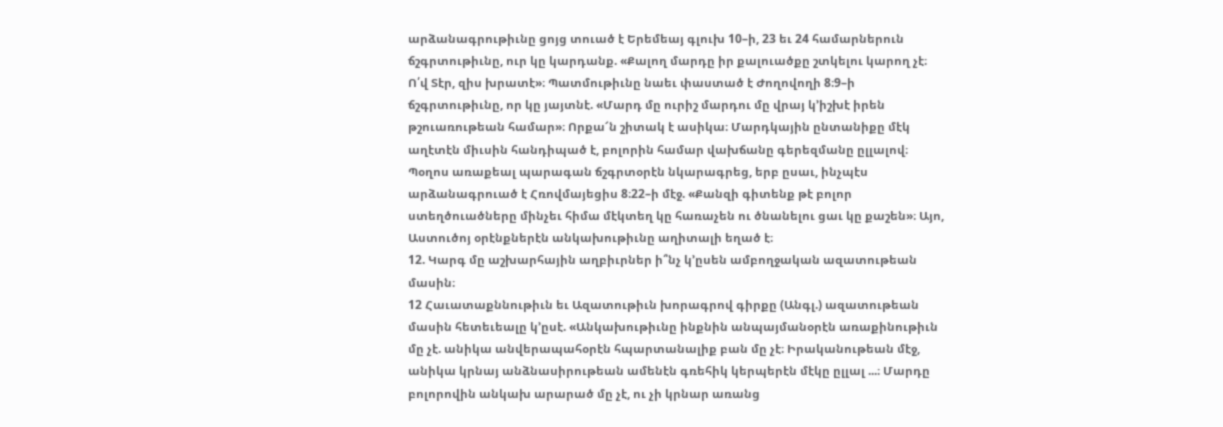արձանագրութիւնը ցոյց տուած է Երեմեայ գլուխ 10–ի, 23 եւ 24 համարներուն ճշգրտութիւնը, ուր կը կարդանք. «Քալող մարդը իր քալուածքը շտկելու կարող չէ։ Ո՛վ Տէր, զիս խրատէ»։ Պատմութիւնը նաեւ փաստած է Ժողովողի 8։9–ի ճշգրտութիւնը, որ կը յայտնէ. «Մարդ մը ուրիշ մարդու մը վրայ կ’իշխէ իրեն թշուառութեան համար»։ Որքա՜ն շիտակ է ասիկա։ Մարդկային ընտանիքը մէկ աղէտէն միւսին հանդիպած է, բոլորին համար վախճանը գերեզմանը ըլլալով։ Պօղոս առաքեալ պարագան ճշգրտօրէն նկարագրեց, երբ ըսաւ, ինչպէս արձանագրուած է Հռովմայեցիս 8։22–ի մէջ. «Քանզի գիտենք թէ բոլոր ստեղծուածները մինչեւ հիմա մէկտեղ կը հառաչեն ու ծնանելու ցաւ կը քաշեն»։ Այո, Աստուծոյ օրէնքներէն անկախութիւնը աղիտալի եղած է։
12. Կարգ մը աշխարհային աղբիւրներ ի՞նչ կ’ըսեն ամբողջական ազատութեան մասին։
12 Հաւատաքննութիւն եւ Ազատութիւն խորագրով գիրքը (Անգլ.) ազատութեան մասին հետեւեալը կ’ըսէ. «Անկախութիւնը ինքնին անպայմանօրէն առաքինութիւն մը չէ. անիկա անվերապահօրէն հպարտանալիք բան մը չէ։ Իրականութեան մէջ, անիկա կրնայ անձնասիրութեան ամենէն գռեհիկ կերպերէն մէկը ըլլալ ...։ Մարդը բոլորովին անկախ արարած մը չէ, ու չի կրնար առանց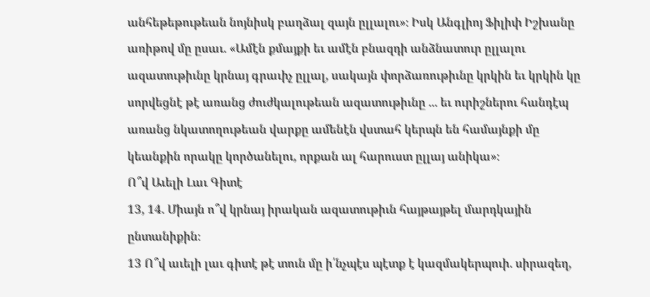անհեթեթութեան նոյնիսկ բաղձալ զայն ըլլալու»։ Իսկ Անգլիոյ Ֆիլիփ Իշխանը առիթով մը ըսաւ. «Ամէն քմայքի եւ ամէն բնազդի անձնատուր ըլլալու ազատութիւնը կրնայ գրաւիչ ըլլալ, սակայն փորձառութիւնը կրկին եւ կրկին կը սորվեցնէ թէ առանց ժուժկալութեան ազատութիւնը ... եւ ուրիշներու հանդէպ առանց նկատողութեան վարքը ամենէն վստահ կերպն են համայնքի մը կեանքին որակը կործանելու, որքան ալ հարուստ ըլլայ անիկա»։
Ո՞վ Աւելի Լաւ Գիտէ
13, 14. Միայն ո՞վ կրնայ իրական ազատութիւն հայթայթել մարդկային ընտանիքին։
13 Ո՞վ աւելի լաւ գիտէ թէ տուն մը ի՛նչպէս պէտք է կազմակերպուի. սիրազեղ,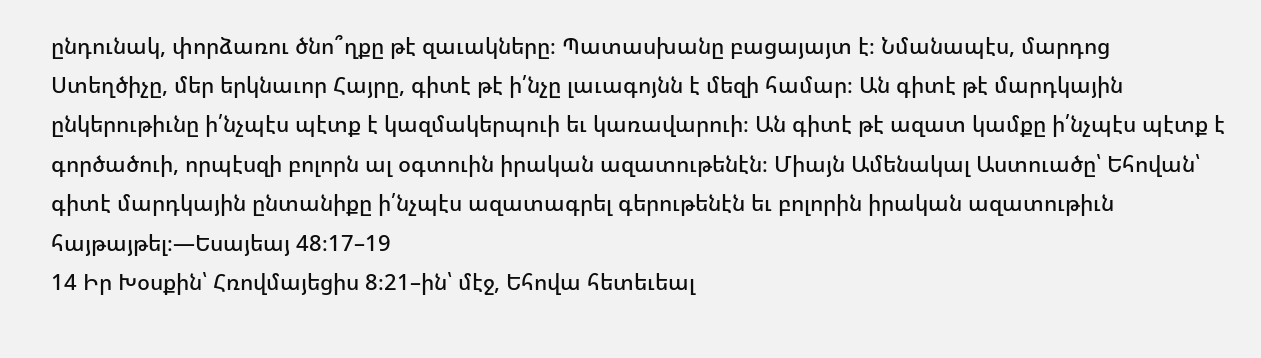ընդունակ, փորձառու ծնո՞ղքը թէ զաւակները։ Պատասխանը բացայայտ է։ Նմանապէս, մարդոց Ստեղծիչը, մեր երկնաւոր Հայրը, գիտէ թէ ի՛նչը լաւագոյնն է մեզի համար։ Ան գիտէ թէ մարդկային ընկերութիւնը ի՛նչպէս պէտք է կազմակերպուի եւ կառավարուի։ Ան գիտէ թէ ազատ կամքը ի՛նչպէս պէտք է գործածուի, որպէսզի բոլորն ալ օգտուին իրական ազատութենէն։ Միայն Ամենակալ Աստուածը՝ Եհովան՝ գիտէ մարդկային ընտանիքը ի՛նչպէս ազատագրել գերութենէն եւ բոլորին իրական ազատութիւն հայթայթել։—Եսայեայ 48։17–19
14 Իր Խօսքին՝ Հռովմայեցիս 8։21–ին՝ մէջ, Եհովա հետեւեալ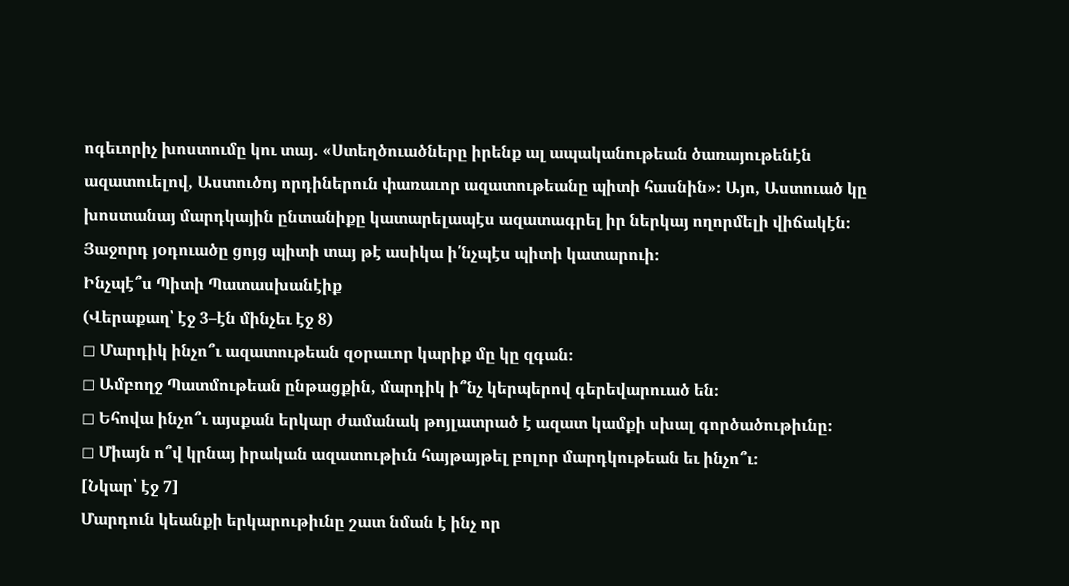ոգեւորիչ խոստումը կու տայ. «Ստեղծուածները իրենք ալ ապականութեան ծառայութենէն ազատուելով, Աստուծոյ որդիներուն փառաւոր ազատութեանը պիտի հասնին»։ Այո, Աստուած կը խոստանայ մարդկային ընտանիքը կատարելապէս ազատագրել իր ներկայ ողորմելի վիճակէն։ Յաջորդ յօդուածը ցոյց պիտի տայ թէ ասիկա ի՛նչպէս պիտի կատարուի։
Ինչպէ՞ս Պիտի Պատասխանէիք
(Վերաքաղ՝ էջ 3–էն մինչեւ էջ 8)
◻ Մարդիկ ինչո՞ւ ազատութեան զօրաւոր կարիք մը կը զգան։
◻ Ամբողջ Պատմութեան ընթացքին, մարդիկ ի՞նչ կերպերով գերեվարուած են։
◻ Եհովա ինչո՞ւ այսքան երկար ժամանակ թոյլատրած է ազատ կամքի սխալ գործածութիւնը։
◻ Միայն ո՞վ կրնայ իրական ազատութիւն հայթայթել բոլոր մարդկութեան եւ ինչո՞ւ։
[Նկար՝ էջ 7]
Մարդուն կեանքի երկարութիւնը շատ նման է ինչ որ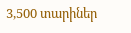3,500 տարիներ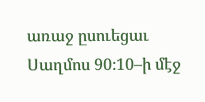առաջ ըսուեցաւ Սաղմոս 90։10–ի մէջ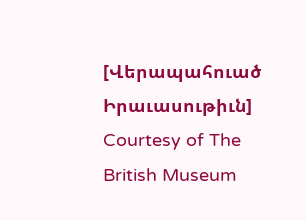[Վերապահուած Իրաւասութիւն]
Courtesy of The British Museum